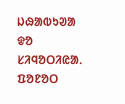ᱡᱷᱟᱵᱩᱣᱟ ᱫᱚ ᱥᱤᱧᱚᱛᱤᱭᱟᱹ ᱯᱚᱱᱚᱛ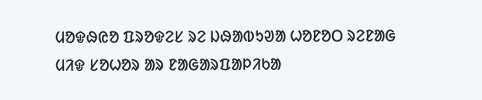ᱢᱚᱫᱷᱭᱚ ᱯᱨᱚᱫᱮᱥ ᱨᱮ ᱡᱷᱟᱵᱩᱣᱟ ᱦᱚᱱᱚᱛ ᱨᱮᱱᱟᱜ ᱢᱤᱫ ᱥᱚᱦᱚᱨ ᱟᱨ ᱱᱟᱜᱟᱨᱯᱟᱞᱤᱠᱟ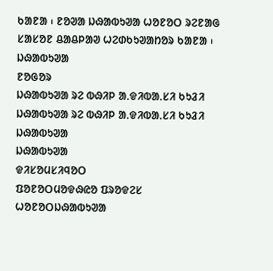ᱠᱟᱱᱟ ᱾ ᱱᱚᱣᱟ ᱡᱷᱟᱵᱩᱣᱟ ᱦᱚᱱᱚᱛ ᱨᱮᱱᱟᱜ ᱥᱟᱥᱚᱱ ᱪᱟᱪᱞᱟᱣ ᱦᱮᱰᱠᱩᱣᱟᱴᱚᱨ ᱠᱟᱱᱟ ᱾
ᱡᱷᱟᱵᱩᱣᱟ
ᱱᱚᱜᱚᱨ
ᱡᱷᱟᱵᱩᱣᱟ ᱨᱮ ᱵᱷᱤᱞ ᱟᱹᱫᱤᱵᱟᱹᱥᱤ ᱠᱩᱲᱤ
ᱡᱷᱟᱵᱩᱣᱟ ᱨᱮ ᱵᱷᱤᱞ ᱟᱹᱫᱤᱵᱟᱹᱥᱤ ᱠᱩᱲᱤ
ᱡᱷᱟᱵᱩᱣᱟ
ᱡᱷᱟᱵᱩᱣᱟ
ᱫᱤᱥᱚᱢᱥᱤᱧᱚᱛ
ᱯᱚᱱᱚᱛᱢᱚᱫᱷᱭᱚ ᱯᱨᱚᱫᱮᱥ
ᱦᱚᱱᱚᱛᱡᱷᱟᱵᱩᱣᱟ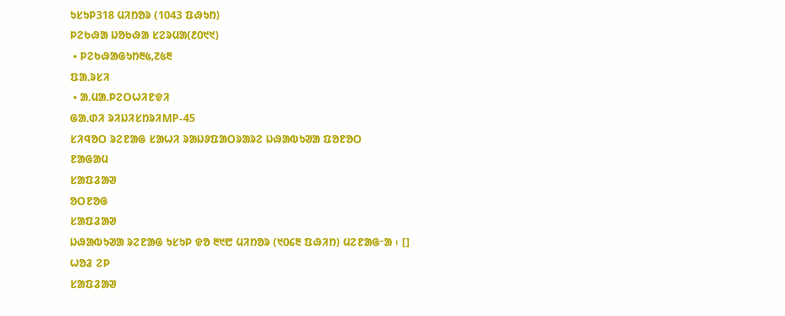ᱩᱥᱩᱞ318 ᱢᱤᱴᱚᱨ (1043 ᱯᱷᱩᱴ)
ᱞᱮᱠᱷᱟ ᱡᱚᱠᱷᱟ ᱥᱮᱨᱢᱟ(᱒᱐᱑᱑)
 • ᱞᱮᱠᱷᱟᱜᱩᱴ᱓᱕,᱗᱕᱓
ᱯᱟᱹᱨᱥᱤ
 • ᱟᱹᱢᱟᱹᱞᱮᱛᱦᱤᱱᱫᱤ
ᱜᱟᱹᱰᱤ ᱨᱤᱡᱤᱥᱴᱨᱤMP-45
ᱥᱤᱧᱚᱛ ᱨᱮᱱᱟᱜ ᱥᱟᱦᱤ ᱨᱟᱡᱽᱯᱟᱛᱨᱟᱨᱮ ᱡᱷᱟᱵᱩᱣᱟ ᱯᱚᱱᱚᱛ
ᱱᱟᱜᱟᱢ
ᱥᱟᱯᱲᱟᱣ
ᱚᱛᱱᱚᱜ
ᱥᱟᱯᱲᱟᱣ
ᱡᱷᱟᱵᱩᱣᱟ ᱨᱮᱱᱟᱜ ᱩᱥᱩᱞ ᱫᱚ ᱓᱑᱘ ᱢᱤᱴᱚᱨ (᱑᱐᱔᱓ ᱯᱷᱤᱴ) ᱢᱮᱱᱟᱜᱼᱟ ᱾ []
ᱦᱚᱲ ᱮᱞ
ᱥᱟᱯᱲᱟᱣ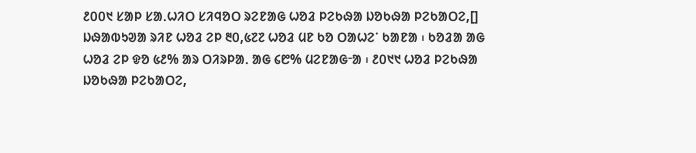᱒᱐᱐᱑ ᱥᱟᱞ ᱥᱟᱹᱦᱤᱛ ᱥᱤᱧᱚᱛ ᱨᱮᱱᱟᱜ ᱦᱚᱲ ᱞᱮᱠᱷᱟ ᱡᱚᱠᱷᱟ ᱞᱮᱠᱟᱛᱮ,[] ᱡᱷᱟᱵᱩᱣᱟ ᱨᱤᱱ ᱦᱚᱲ ᱮᱞ ᱓᱐,᱕᱗᱗ ᱦᱚᱲ ᱢᱱ ᱠᱚ ᱛᱟᱦᱮᱸ ᱠᱟᱱᱟ ᱾ ᱠᱚᱲᱟ ᱟᱜ ᱦᱚᱲ ᱮᱞ ᱫᱚ ᱕᱒% ᱟᱨ ᱛᱤᱨᱞᱟᱹ ᱟᱜ ᱔᱘% ᱢᱮᱱᱟᱜᱼᱟ ᱾ ᱒᱐᱑᱑ ᱦᱚᱲ ᱞᱮᱠᱷᱟ ᱡᱚᱠᱷᱟ ᱞᱮᱠᱟᱛᱮ,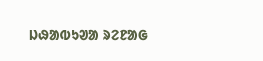ᱡᱷᱟᱵᱩᱣᱟ ᱨᱮᱱᱟᱜ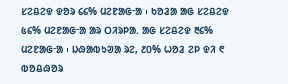ᱥᱮᱪᱮᱫ ᱫᱚᱨ ᱔᱔% ᱢᱮᱱᱟᱜᱼᱟ ᱾ ᱠᱚᱲᱟ ᱟᱜ ᱥᱮᱪᱮᱫ ᱕᱔% ᱢᱮᱱᱟᱜᱼᱟ ᱟᱨ ᱛᱤᱨᱞᱟᱹ ᱟᱜ ᱥᱮᱪᱮᱫ ᱓᱔% ᱢᱮᱱᱟᱜᱼᱟ ᱾ ᱡᱷᱟᱵᱩᱣᱟ ᱨᱮ, ᱒᱐% ᱦᱚᱲ ᱮᱞ ᱫᱤ ᱖ ᱵᱚᱪᱷᱚᱨ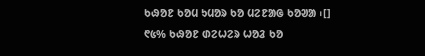ᱠᱷᱚᱱ ᱠᱚᱢ ᱩᱢᱚᱨ ᱠᱚ ᱢᱮᱱᱟᱜ ᱠᱚᱣᱟ ᱾[]
᱖᱕% ᱠᱷᱚᱱ ᱰᱮᱦᱮᱨ ᱦᱚᱲ ᱠᱚ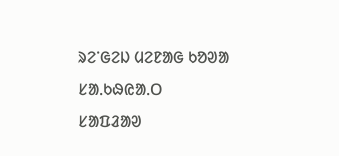ᱨᱮᱸᱜᱮᱡ ᱢᱮᱱᱟᱜ ᱠᱚᱣᱟ
ᱥᱟᱹᱠᱷᱭᱟᱹᱛ
ᱥᱟᱯᱲᱟᱣ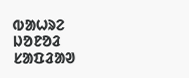ᱵᱟᱦᱨᱮ ᱡᱚᱱᱚᱲ
ᱥᱟᱯᱲᱟᱣ